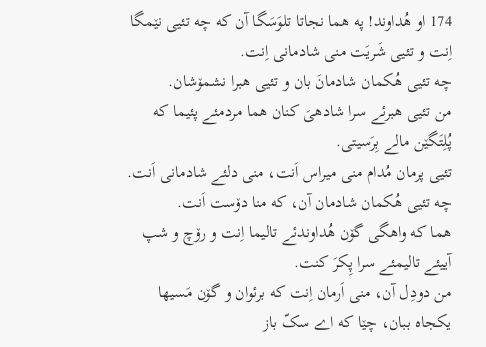174 او هُداوند! په هما نجاتا تلوَسَگا آن که چه تئیی نێمگا اِنت و تئیی شَریَت منی شادمانی اِنت.
چه تئیی هُکمان شادمانَ بان و تئیی هبرا نشمۆشان.
من تئیی هبرئے سرا شادهیَ کنان هما مردمئے پئیما که پُلِتَگێن مالے بِرَسیتی.
تئیی پرمان مُدام منی میراس اَنت، منی دلئے شادمانی اَنت.
چه تئیی هُکمان شادمان آن، که منا دۆست اَنت.
هما که واهگی گۆن هُداوندئے تالیما اِنت و رۆچ و شپ آییئے تالیمئے سرا پِکرَ کنت.
من دودِل آن، منی اَرمان اِنت که برئوان و گۆن مَسیها یکجاه ببان، چێا که اے سکّ باز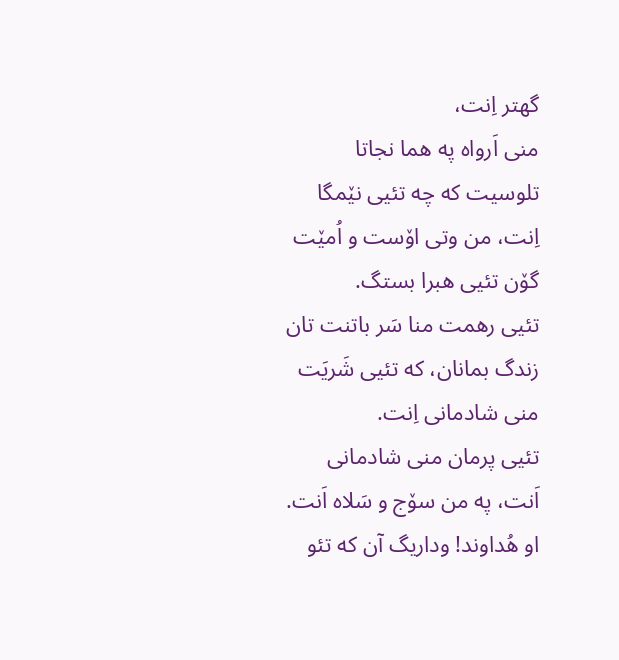گهتر اِنت،
منی اَرواه په هما نجاتا تلوسیت که چه تئیی نێمگا اِنت، من وتی اۆست و اُمێت گۆن تئیی هبرا بستگ.
تئیی رهمت منا سَر باتنت تان زندگ بمانان، که تئیی شَریَت منی شادمانی اِنت.
تئیی پرمان منی شادمانی اَنت، په من سۆج و سَلاه اَنت.
او هُداوند! وداریگ آن که تئو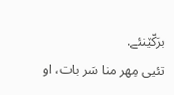برَکّێنئے.
تئیی مِهر منا سَر بات، او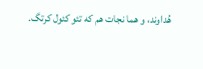هُداوند، و هما نجات هم که تئو کئول کرتگ.